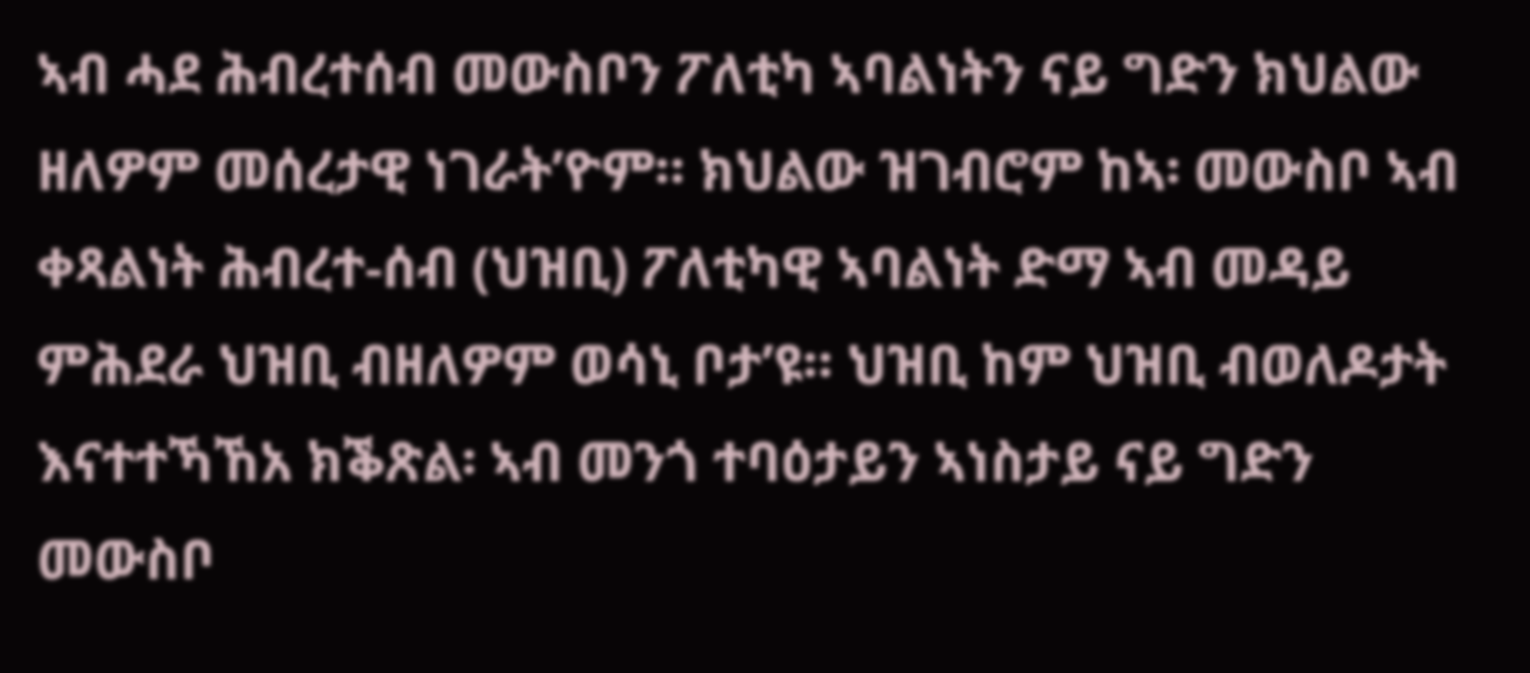ኣብ ሓደ ሕብረተሰብ መውስቦን ፖለቲካ ኣባልነትን ናይ ግድን ክህልው ዘለዎም መሰረታዊ ነገራት’ዮም። ክህልው ዝገብሮም ከኣ፡ መውስቦ ኣብ ቀጻልነት ሕብረተ-ሰብ (ህዝቢ) ፖለቲካዊ ኣባልነት ድማ ኣብ መዳይ ምሕደራ ህዝቢ ብዘለዎም ወሳኒ ቦታ’ዩ። ህዝቢ ከም ህዝቢ ብወለዶታት እናተተኻኸአ ክቕጽል፡ ኣብ መንጎ ተባዕታይን ኣነስታይ ናይ ግድን መውስቦ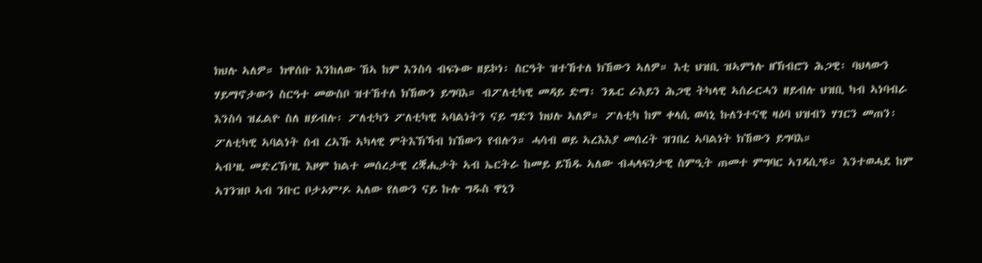ክህሉ ኣለዎ። ክዋሰቡ እንከለው ኸኣ ከም እንስሳ ብፍኑው ዘይኮነ፡ ስርዓት ዝተኸተለ ክኸውን ኣለዎ። እቲ ህዝቢ ዝኣምነሉ ዘኽብሮን ሕጋዊ፡ ባህላውን ሃይማኖታውን ስርዓተ መውስቦ ዝተኸተለ ክኸውን ይግባእ። ብፖለቲካዊ መዳይ ድማ፡ ንጹር ራእይን ሕጋዊ ትካላዊ ኣሰራርሓን ዘይብሉ ህዝቢ ካብ ኣነባብራ እንስሳ ዝፈልዮ ስለ ዘይብሉ፡ ፖለቲካን ፖለቲካዊ ኣባልነትን ናይ ግድን ክህሉ ኣለዎ። ፖለቲካ ከም ቀላሲ ወሳኒ ኩለንተናዊ ዛዕባ ህዝብን ሃገርን መጠን፡ ፖለቲካዊ ኣባልነት ሰብ ረኣኹ ኣካላዊ ምትእኽኻብ ክኸውን የብሉን። ሓሳብ ወይ ኣረእእያ መሰረት ዝገበረ ኣባልነት ክኸውን ይግባእ።
ኣብ’ዚ መድረኽ’ዚ እዞም ክልተ መሰረታዊ ረቛሒታት ኣብ ኤርትራ ከመይ ይኸዱ ኣለው ብሓላፍነታዊ ስምዒት ጠመተ ምግባር ኣገዳሲ’ዩ። እንተወሓደ ከም ኣገንዝቦ ኣብ ንቡር ቦታኦም’ዶ ኣለው የለውን ናይ ኩሉ ግዱስ ዋኒን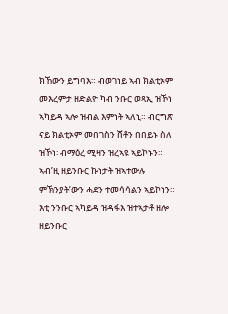ክኸውን ይግባእ። ብወገነይ ኣብ ክልቲኦም መእረምታ ዘድልዮ ካብ ንቡር ወጻኢ ዝኾነ ኣካይዳ ኣሎ ዝብል እምነት ኣለኒ። ብርግጽ ናይ ክልቲኦም መበገስን ሸቶን በበይኑ ስለ ዝኾነ፡ ብማዕረ ሚዛን ዝረኣዩ ኣይኮኑን። ኣብ’ዚ ዘይንቡር ኩነታት ዝኣተውሉ ምኽንያት’ውን ሓደን ተመሳሳልን ኣይኮነን። እቲ ንንቡር ኣካይዳ ዝዳፋእ ዝተኣታቶ ዘሎ ዘይንቡር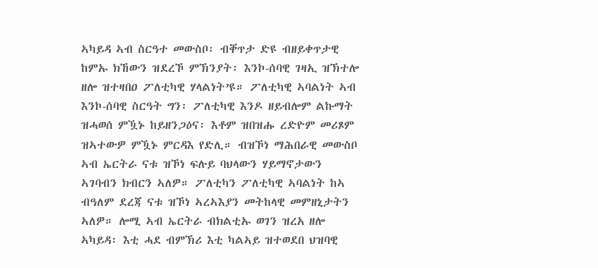ኣካይዳ ኣብ ስርዓተ መውስቦ፡ ብቐጥታ ድዩ ብዘይቀጥታዊ ከምኡ ክኸውን ዝደረኾ ምኽንያት፡ እንኮ-ሰባዊ ገዛኢ ዝኽተሎ ዘሎ ዝተዛበዐ ፖለቲካዊ ሃላልነት’ዩ። ፖለቲካዊ ኣባልነት ኣብ እንኮ-ሰባዊ ስርዓት ግን፡ ፖለቲካዊ እንዶ ዘይብሎም ልኩማት ዝሓወሰ ምዃኑ ከይዘንጋዕና፡ እቶም ዝበዝሑ ረድዮም መሪጾም ዝኣተውዎ ምዃኑ ምርዳእ የድሊ። ብዝኾነ ማሕበራዊ መውስቦ ኣብ ኤርትራ ናቱ ዝኾነ ፍሉይ ባህላውን ሃይማኖታውን ኣገባብን ክብርን ኣለዎ። ፖለቲካን ፖለቲካዊ ኣባልነት ከኣ ብዓለም ደረጃ ናቱ ዝኾነ ኣረኣእያን መትከላዊ መምዘኒታትን ኣለዎ። ሎሚ ኣብ ኤርትራ ብክልቲኡ ወገን ዝረአ ዘሎ ኣካይዳ፡ እቲ ሓደ ብምኽሪ እቲ ካልኣይ ዝተወደበ ህዝባዊ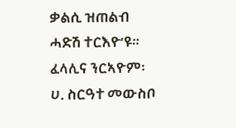ቃልሲ ዝጠልብ ሓድሽ ተርእዮ’ዩ። ፈላሊና ንርኣዮም፡
ሀ. ስርዓተ መውስቦ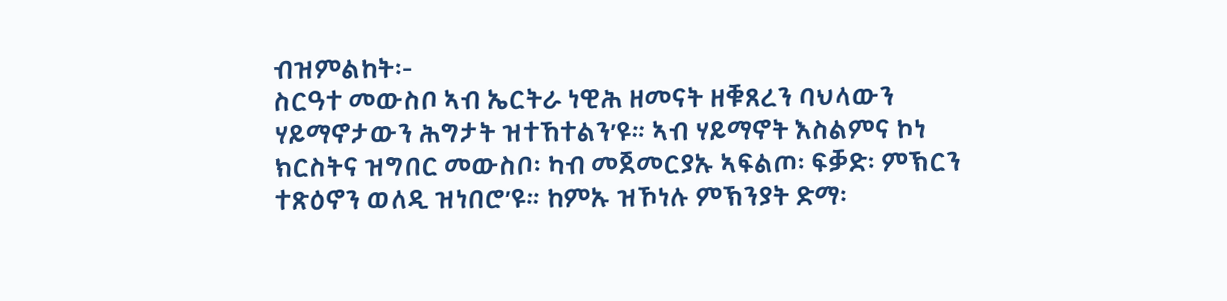ብዝምልከት፡-
ስርዓተ መውስቦ ኣብ ኤርትራ ነዊሕ ዘመናት ዘቑጸረን ባህላውን ሃይማኖታውን ሕግታት ዝተኸተልን’ዩ። ኣብ ሃይማኖት እስልምና ኮነ ክርስትና ዝግበር መውስቦ፡ ካብ መጀመርያኡ ኣፍልጦ፡ ፍቓድ፡ ምኽርን ተጽዕኖን ወለዲ ዝነበሮ’ዩ። ከምኡ ዝኾነሉ ምኽንያት ድማ፡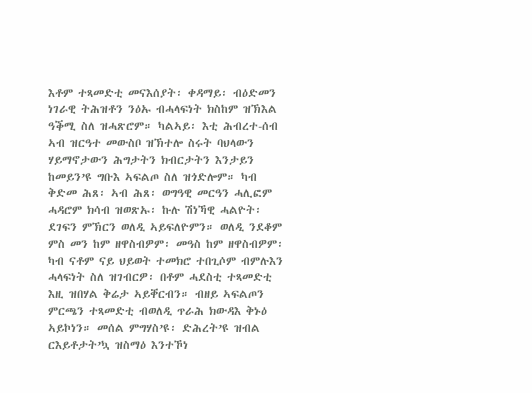እቶም ተጻመድቲ መናእሰያት፡ ቀዳማይ፡ ብዕድመን ነገራዊ ትሕዝቶን ንዕኡ ብሓላፍነት ክስከም ዝኽእል ዓቕሚ ስለ ዝሓጽሮም። ካልኣይ፡ እቲ ሕብረተ-ሰብ ኣብ ዝርዓተ መውስቦ ዝኽተሎ ስሩት ባህላውን ሃይማኖታውን ሕግታትን ክብርታትን እንታይን ከመይን’ዩ ግቡእ ኣፍልጦ ስለ ዝጎድሎም። ካብ ቅድመ ሕጸ፡ ኣብ ሕጸ፡ ወግዓዊ መርዓን ሓሊፎም ሓዳሮም ክሳብ ዝወጽኡ፡ ኩሉ ሽነኻዊ ሓልዮት፡ ደገፍን ምኽርን ወለዲ ኣይፍለዮምን። ወለዲ ንደቆም ምስ መን ከም ዘዋስብዎም፡ መዓስ ከም ዘዋስብዎም፡ ካብ ናቶም ናይ ህይወት ተመክሮ ተበጊሶም ብምሉእን ሓላፍነት ስለ ዝገብርዎ፡ በቶም ሓደስቲ ተጻመድቲ እዚ ዝበሃል ቅሬታ ኣይቐርብን። ብዘይ ኣፍልጦን ምርጫን ተጻመድቲ ብወለዲ ጥራሕ ክውዳእ ቅኑዕ ኣይኮነን። መሰል ምግሃስ’ዩ፡ ድሕረት’ዩ ዝብል ርእይቶታት’ኳ ዝስማዕ እንተኾነ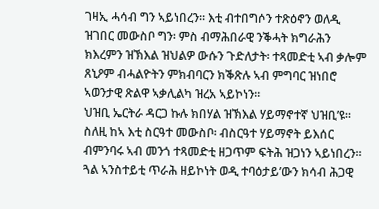ገዛኢ ሓሳብ ግን ኣይነበረን። እቲ ብተበግሶን ተጽዕኖን ወለዲ ዝገበር መውስቦ ግን፡ ምስ ብማሕበራዊ ንቕሓት ክግራሕን ክእረምን ዝኽእል ዝህልዎ ውሱን ጉድለታት፡ ተጻመድቲ ኣብ ቃሎም ጸኒዖም ብሓልዮትን ምክብባርን ክቕጽሉ ኣብ ምግባር ዝነበሮ ኣወንታዊ ጽልዋ ኣቃሊልካ ዝረአ ኣይኮነን።
ህዝቢ ኤርትራ ዳርጋ ኩሉ ክበሃል ዝኽእል ሃይማኖተኛ ህዝቢ’ዩ። ስለዚ ከኣ እቲ ስርዓተ መውስቦ፡ ብስርዓተ ሃይማኖት ይእሰር ብምንባሩ ኣብ መንጎ ተጻመድቲ ዘጋጥም ፍትሕ ዝጋነን ኣይነበረን። ጓል ኣንስተይቲ ጥራሕ ዘይኮነት ወዲ ተባዕታይ’ውን ክሳብ ሕጋዊ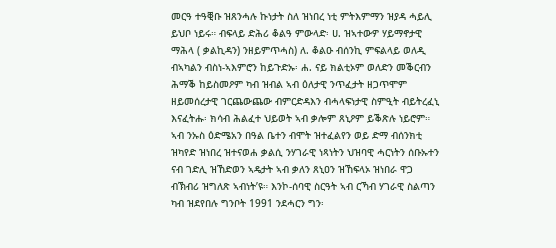መርዓ ተዓቒቡ ዝጸንሓሉ ኩነታት ስለ ዝነበረ ነቲ ምትእምማን ዝያዳ ሓይሊ ይህቦ ነይሩ። ብፍላይ ድሕሪ ቆልዓ ምውላድ፡ ሀ. ዝኣተውዎ ሃይማኖታዊ ማሕላ ( ቃልኪዳን) ንዘይምጥሓስ) ለ. ቆልዑ ብሰንኪ ምፍልላይ ወለዲ ብኣካልን ብስነ-ኣእምሮን ከይጉድኡ፡ ሐ. ናይ ክልቲኦም ወለድን መቕርብን ሕማቕ ከይስመዖም ካብ ዝብል ኣብ ዕለታዊ ንጥፈታት ዘጋጥሞም ዘይመሰረታዊ ገርጨውጨው ብምርድዳእን ብሓላፍነታዊ ስምዒት ብይትረፈኒ እናፈትሑ፡ ክሳብ ሕልፈተ ህይወት ኣብ ቃሎም ጸኒዖም ይቕጽሉ ነይሮም። ኣብ ንኡስ ዕድሜአን በዓል ቤተን ብሞት ዝተፈልየን ወይ ድማ ብሰንክቲ ዝካየድ ዝነበረ ዝተናወሐ ቃልሲ ንሃገራዊ ነጻነትን ህዝባዊ ሓርነትን ሰቡኡተን ናብ ገድሊ ዝኸድወን ኣዴታት ኣብ ቃለን ጸኒዐን ዝኸፍላኦ ዝነበራ ዋጋ ብኽብሪ ዝግለጽ ኣብነት’ዩ። እንኮ-ሰባዊ ስርዓት ኣብ ርኻብ ሃገራዊ ስልጣን ካብ ዝደየበሉ ግንቦት 1991 ንደሓርን ግን፡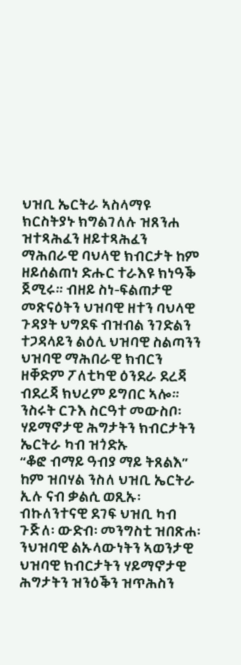ህዝቢ ኤርትራ ኣስላማዩ ክርስትያኑ ክግልገለሉ ዝጸንሐ ዝተጻሕፈን ዘይተጻሕፈን ማሕበራዊ ባህላዊ ክብርታት ከም ዘይሰልጠነ ድሑር ተራእዩ ክነዓቕ ጀሚሩ። ብዘይ ስነ-ፍልጠታዊ መጽናዕትን ህዝባዊ ዘተን ባህላዊ ጉዳያት ህግደፍ ብዝብል ንገድልን ተጋዳላይን ልዕሊ ህዝባዊ ስልጣንን ህዝባዊ ማሕበራዊ ክብርን ዘቐድም ፖለቲካዊ ዕንደራ ደረጃ ብደረጃ ክህረም ይግበር ኣሎ።
ንስሩት ርጉእ ስርዓተ መውስቦ፡ ሃይማኖታዊ ሕግታትን ክብርታትን ኤርትራ ካብ ዝጎድኡ
“ቆፎ ብማይ ዓብያ ማይ ትጸልእ” ከም ዝበሃል ንስለ ህዝቢ ኤርትራ ኢሉ ናብ ቃልሲ ወጺኡ፡ ብኩለንተናዊ ደገፍ ህዝቢ ካብ ጉጅለ፡ ውድብ፡ መንግስቲ ዝበጽሐ፡ ንህዝባዊ ልኡላውነትን ኣወንታዊ ህዝባዊ ክብርታትን ሃይማኖታዊ ሕግታትን ዝንዕቕን ዝጥሕስን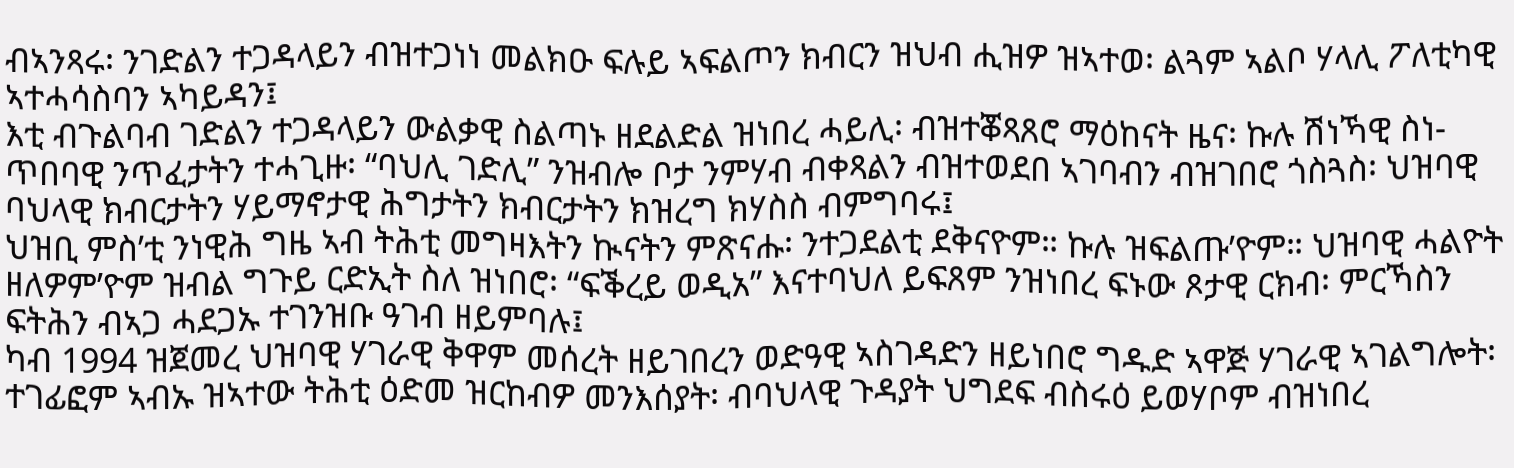ብኣንጻሩ፡ ንገድልን ተጋዳላይን ብዝተጋነነ መልክዑ ፍሉይ ኣፍልጦን ክብርን ዝህብ ሒዝዎ ዝኣተወ፡ ልጓም ኣልቦ ሃላሊ ፖለቲካዊ ኣተሓሳስባን ኣካይዳን፤
እቲ ብጉልባብ ገድልን ተጋዳላይን ውልቃዊ ስልጣኑ ዘደልድል ዝነበረ ሓይሊ፡ ብዝተቖጻጸሮ ማዕከናት ዜና፡ ኩሉ ሽነኻዊ ስነ-ጥበባዊ ንጥፈታትን ተሓጊዙ፡ “ባህሊ ገድሊ” ንዝብሎ ቦታ ንምሃብ ብቀጻልን ብዝተወደበ ኣገባብን ብዝገበሮ ጎስጓስ፡ ህዝባዊ ባህላዊ ክብርታትን ሃይማኖታዊ ሕግታትን ክብርታትን ክዝረግ ክሃስስ ብምግባሩ፤
ህዝቢ ምስ’ቲ ንነዊሕ ግዜ ኣብ ትሕቲ መግዛእትን ኲናትን ምጽናሑ፡ ንተጋደልቲ ደቅናዮም። ኩሉ ዝፍልጡ’ዮም። ህዝባዊ ሓልዮት ዘለዎም’ዮም ዝብል ግጉይ ርድኢት ስለ ዝነበሮ፡ “ፍቕረይ ወዲአ” እናተባህለ ይፍጸም ንዝነበረ ፍኑው ጾታዊ ርክብ፡ ምርኻስን ፍትሕን ብኣጋ ሓደጋኡ ተገንዝቡ ዓገብ ዘይምባሉ፤
ካብ 1994 ዝጀመረ ህዝባዊ ሃገራዊ ቅዋም መሰረት ዘይገበረን ወድዓዊ ኣስገዳድን ዘይነበሮ ግዱድ ኣዋጅ ሃገራዊ ኣገልግሎት፡ ተገፊፎም ኣብኡ ዝኣተው ትሕቲ ዕድመ ዝርከብዎ መንእሰያት፡ ብባህላዊ ጉዳያት ህግደፍ ብስሩዕ ይወሃቦም ብዝነበረ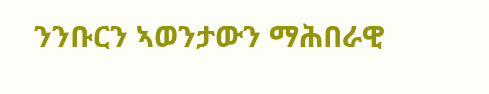ንንቡርን ኣወንታውን ማሕበራዊ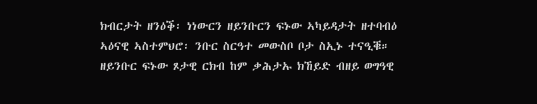ክብርታት ዘንዕቕ፡ ነነውርን ዘይንቡርን ፍኑው ኣካይዳታት ዘተባብዕ ኣዕናዊ ኣስተምህሮ፡ ንቡር ስርዓተ መውስቦ ቦታ ስኢኑ ተናዒቑ። ዘይንቡር ፍኑው ጾታዊ ርክብ ከም ቃሕታኡ ክኸይድ ብዘይ ወግዓዊ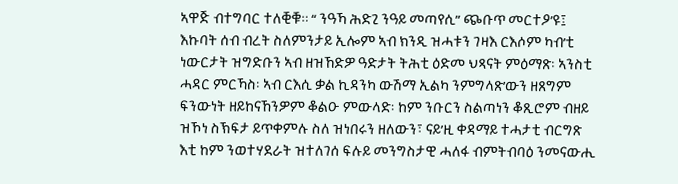ኣዋጅ ብተግባር ተለቒቑ። “ ንዓኻ ሕድጊ ንዓይ መጣየሲ” ጭቡጥ መርተዖ’ዩ፤
እኩባት ሰብ ብረት ስለምንታይ ኢሎም ኣብ ክንዲ ዝሓቱን ገዛእ ርእሶም ካብ’ቲ ነውርታት ዝግድቡን ኣብ ዘዝኸድዎ ዓድታት ትሕቲ ዕድመ ህጻናት ምዕማጽ፡ ኣንስቲ ሓዳር ምርኻስ፡ ኣብ ርእሲ ቃል ኪዳንካ ውሽማ ኢልካ ንምግላጽ’ውን ዘጸግም ፍንውነት ዘይከናኸንዎም ቆልዑ ምውላድ፡ ከም ንቡርን ስልጣነን ቆጺሮም ብዘይ ዝኾነ ስኽፍታ ይጥቀምሉ ስለ ዝነበሩን ዘለውን፣ ናይ’ዚ ቀዳማይ ተሓታቲ ብርግጽ እቲ ከም ንወተሃደራት ዝተለገሰ ፍሉይ መንግስታዊ ሓለፋ ብምትብባዕ ንመናውሒ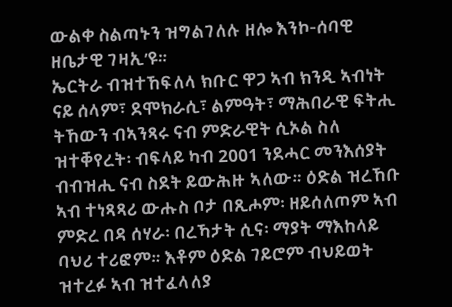ውልቀ ስልጣኑን ዝግልገለሉ ዘሎ እንኮ-ሰባዊ ዘቤታዊ ገዛኢ’ዩ።
ኤርትራ ብዝተኸፍለላ ክቡር ዋጋ ኣብ ክንዲ ኣብነት ናይ ሰላም፣ ደሞክራሲ፣ ልምዓት፣ ማሕበራዊ ፍትሒ ትኸውን ብኣንጻሩ ናብ ምድራዊት ሲኦል ስለ ዝተቐየረት፡ ብፍላይ ካብ 2001 ንደሓር መንእሰያት ብብዝሒ ናብ ስደት ይውሕዙ ኣለው። ዕድል ዝረኸቡ ኣብ ተነጻጻሪ ውሑስ ቦታ በጺሖም፡ ዘይሰለጦም ኣብ ምድረ በዳ ሰሃራ፡ በረኻታት ሲና፡ ማያት ማእከላይ ባህሪ ተሪፎም። እቶም ዕድል ገይሮም ብህይወት ዝተረፉ ኣብ ዝተፈላለያ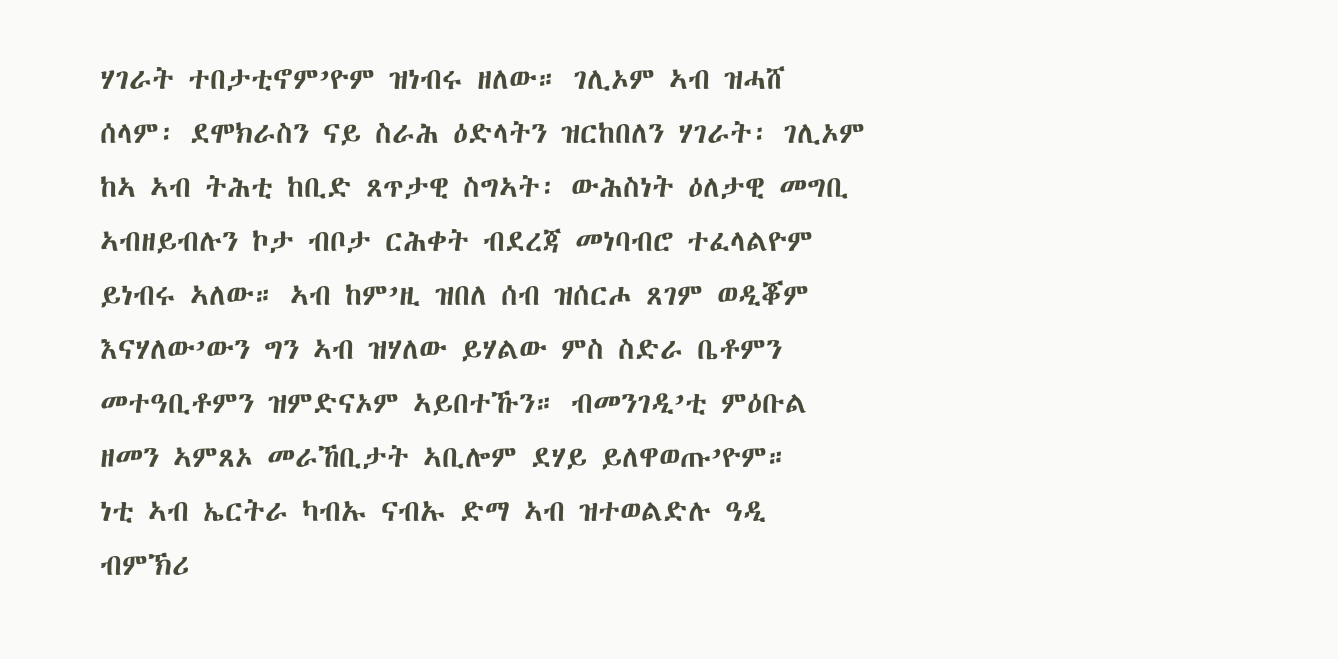ሃገራት ተበታቲኖም’ዮም ዝነብሩ ዘለው። ገሊኦም ኣብ ዝሓሸ ሰላም፡ ደሞክራስን ናይ ስራሕ ዕድላትን ዝርከበለን ሃገራት፡ ገሊኦም ከኣ ኣብ ትሕቲ ከቢድ ጸጥታዊ ስግኣት፡ ውሕስነት ዕለታዊ መግቢ ኣብዘይብሉን ኮታ ብቦታ ርሕቀት ብደረጃ መነባብሮ ተፈላልዮም ይነብሩ ኣለው። ኣብ ከም’ዚ ዝበለ ሰብ ዝሰርሖ ጸገም ወዲቖም እናሃለው’ውን ግን ኣብ ዝሃለው ይሃልው ምስ ስድራ ቤቶምን መተዓቢቶምን ዝምድናኦም ኣይበተኹን። ብመንገዲ’ቲ ምዕቡል ዘመን ኣምጸኦ መራኸቢታት ኣቢሎም ደሃይ ይለዋወጡ’ዮም።
ነቲ ኣብ ኤርትራ ካብኡ ናብኡ ድማ ኣብ ዝተወልድሉ ዓዲ ብምኽሪ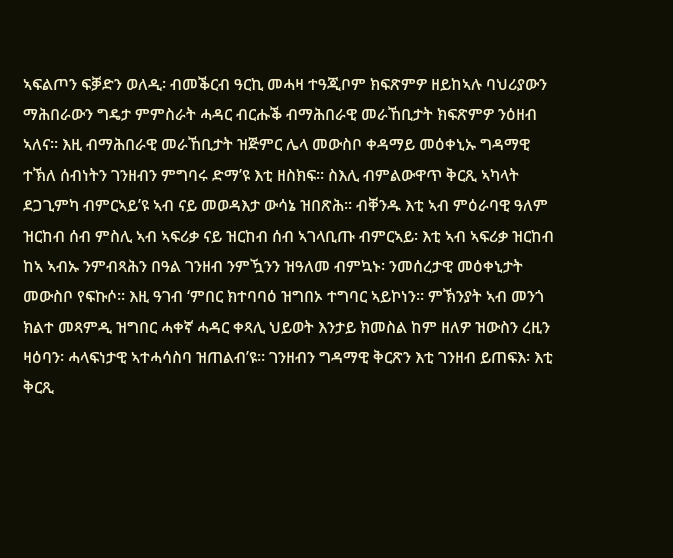ኣፍልጦን ፍቓድን ወለዲ፡ ብመቕርብ ዓርኪ መሓዛ ተዓጂቦም ክፍጽምዎ ዘይከኣሉ ባህሪያውን ማሕበራውን ግዴታ ምምስራት ሓዳር ብርሑቕ ብማሕበራዊ መራኸቢታት ክፍጽምዎ ንዕዘብ ኣለና። እዚ ብማሕበራዊ መራኸቢታት ዝጅምር ሌላ መውስቦ ቀዳማይ መዕቀኒኡ ግዳማዊ ተኽለ ሰብነትን ገንዘብን ምግባሩ ድማ’ዩ እቲ ዘስክፍ። ስእሊ ብምልውዋጥ ቅርጺ ኣካላት ደጋጊምካ ብምርኣይ’ዩ ኣብ ናይ መወዳእታ ውሳኔ ዝበጽሕ። ብቐንዱ እቲ ኣብ ምዕራባዊ ዓለም ዝርከብ ሰብ ምስሊ ኣብ ኣፍሪቃ ናይ ዝርከብ ሰብ ኣገላቢጡ ብምርኣይ፡ እቲ ኣብ ኣፍሪቃ ዝርከብ ከኣ ኣብኡ ንምብጻሕን በዓል ገንዘብ ንምዃንን ዝዓለመ ብምኳኑ፡ ንመሰረታዊ መዕቀኒታት መውስቦ የፍኩሶ። እዚ ዓገብ ‘ምበር ክተባባዕ ዝግበኦ ተግባር ኣይኮነን። ምኽንያት ኣብ መንጎ ክልተ መጻምዲ ዝግበር ሓቀኛ ሓዳር ቀጻሊ ህይወት እንታይ ክመስል ከም ዘለዎ ዝውስን ረዚን ዛዕባን፡ ሓላፍነታዊ ኣተሓሳስባ ዝጠልብ’ዩ። ገንዘብን ግዳማዊ ቅርጽን እቲ ገንዘብ ይጠፍእ፡ እቲ ቅርጺ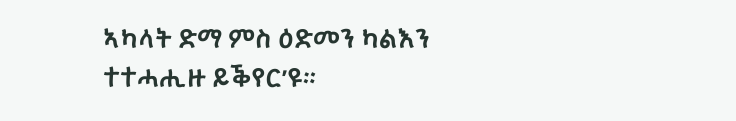ኣካላት ድማ ምስ ዕድመን ካልእን ተተሓሒዙ ይቕየር’ዩ።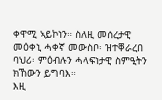ቀዋሚ ኣይኮነን። ስለዚ መሰረታዊ መዕቀኒ ሓቀኛ መውስቦ፡ ዝተቐራረበ ባህሪ፡ ምዕብሉን ሓላፍነታዊ ስምዒትን ክኸውን ይግባእ።
እዚ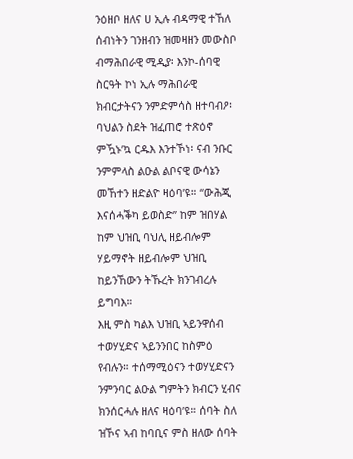ንዕዘቦ ዘለና ሀ ኢሉ ብዳማዊ ተኸለ ሰብነትን ገንዘብን ዝመዛዘን መውስቦ ብማሕበራዊ ሚዲያ፡ እንኮ-ሰባዊ ስርዓት ኮነ ኢሉ ማሕበራዊ ክብርታትናን ንምድምሳስ ዘተባብዖ፡ ባህልን ስደት ዝፈጠሮ ተጽዕኖ ምዃኑ’ኳ ርዱእ እንተኾነ፡ ናብ ንቡር ንምምላስ ልዑል ልቦናዊ ውሳኔን መኸተን ዘድልዮ ዛዕባ’ዩ። “ውሕጂ እናሰሓቕካ ይወስድ” ከም ዝበሃል ከም ህዝቢ ባህሊ ዘይብሎም ሃይማኖት ዘይብሎም ህዝቢ ከይንኸውን ትኹረት ክንገብረሉ ይግባእ።
እዚ ምስ ካልእ ህዝቢ ኣይንዋሰብ ተወሃሂድና ኣይንንበር ከስምዕ የብሉን። ተሰማሚዕናን ተወሃሂድናን ንምንባር ልዑል ግምትን ክብርን ሂብና ክንሰርሓሉ ዘለና ዛዕባ’ዩ። ሰባት ስለ ዝኾና ኣብ ከባቢና ምስ ዘለው ሰባት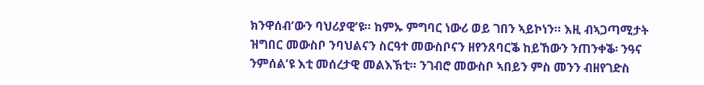ክንዋሰብ’ውን ባህሪያዊ’ዩ። ከምኡ ምግባር ነውሪ ወይ ገበን ኣይኮነን። እዚ ብኣጋጣሚታት ዝግበር መውስቦ ንባህልናን ስርዓተ መውስቦናን ዘየንጸባርቕ ከይኸውን ንጠንቀቕ፡ ንዓና ንምሰል’ዩ እቲ መሰረታዊ መልእኽቲ። ንገብሮ መውስቦ ኣበይን ምስ መንን ብዘየገድስ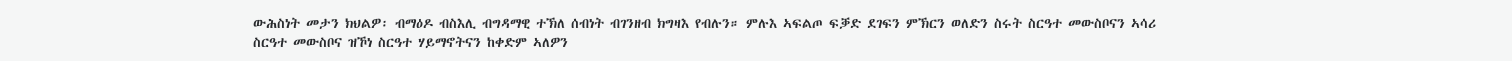ውሕስነት መታን ክህልዎ፡ ብማዕዶ ብስእሊ ብግዳማዊ ተኽለ ሰብነት ብገንዘብ ክግዛእ የብሉን። ምሉእ ኣፍልጦ ፍቓድ ደገፍን ምኽርን ወለድን ስሩት ስርዓተ መውስቦናን ኣሳሪ ስርዓተ መውስቦና ዝኾነ ስርዓተ ሃይማኖትናን ከቀድም ኣለዎን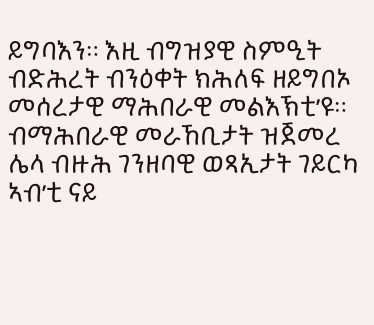ይግባእን። እዚ ብግዝያዊ ስምዒት ብድሕረት ብንዕቀት ክሕለፍ ዘይግበኦ መሰረታዊ ማሕበራዊ መልእኽቲ’ዩ።
ብማሕበራዊ መራኸቢታት ዝጀመረ ሌላ ብዙሕ ገንዘባዊ ወጻኢታት ገይርካ ኣብ’ቲ ናይ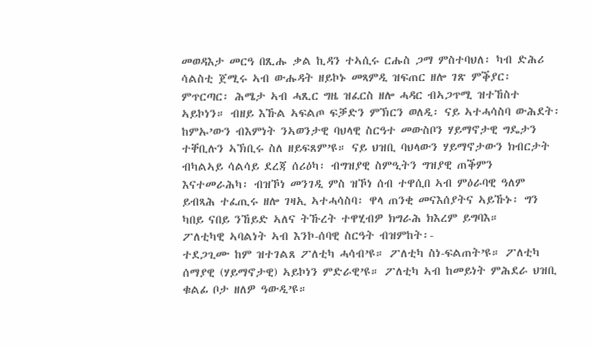መወዳእታ መርዓ በጺሑ ቃል ኪዳን ተኣሲሩ ርሑስ ጋማ ምስተባህለ፡ ካብ ድሕሪ ሳልስቲ ጀሚሩ ኣብ ውሑዳት ዘይኮኑ መጻምዲ ዝፍጠር ዘሎ ገጽ ምቕያር፡ ምጥርጣር፡ ሕሜታ ኣብ ሓጺር ግዜ ዝፈርስ ዘሎ ሓዳር ብኣጋጥሚ ዝተኸስተ ኣይኮነን። ብዘይ እኹል ኣፍልጦ ፍቓድን ምኽርን ወለዲ፡ ናይ ኣተሓሳስባ ውሕደት፡ ከምኡ’ውን ብእምነት ንኣወንታዊ ባህላዊ ስርዓተ መውስቦን ሃይማኖታዊ ግዴታን ተቐቢሉን ኣኽቢሩ ስለ ዘይፍጸም’ዩ። ናይ ህዝቢ ባህላውን ሃይማኖታውን ክብርታት ብካልኣይ ሳልሳይ ደረጃ ሰሪዕካ፡ ብግዝያዊ ስምዒትን ግዝያዊ ጠቕምን እናተመራሕካ፡ ብዝኾነ መንገዲ ምስ ዝኾነ ሰብ ተዋሲበ ኣብ ምዕራባዊ ዓለም ይብጻሕ ተፈጢሩ ዘሎ ገዛኢ ኣተሓሳስባ፡ ዋላ ጠንቂ መናእሰያትና ኣይኹኑ፡ ግን ካበይ ናበይ ንኸይድ ኣለና ትኹረት ተዋሂብዎ ክግራሕ ክእረም ይግባእ።
ፖለቲካዊ ኣባልነት ኣብ እንኮ-ሰባዊ ስርዓት ብዝምከት፡-
ተደጋጊሙ ከም ዝተገልጸ ፖለቲካ ሓሳብ’ዩ። ፖለቲካ ስነ-ፍልጠት’ዩ። ፖለቲካ ሰማያዊ (ሃይማኖታዊ) ኣይኮነን ምድራዊ’ዩ። ፖለቲካ ኣብ ከመይነት ምሕደራ ህዝቢ ቁልፊ ቦታ ዘለዎ ዓውዲ’ዩ።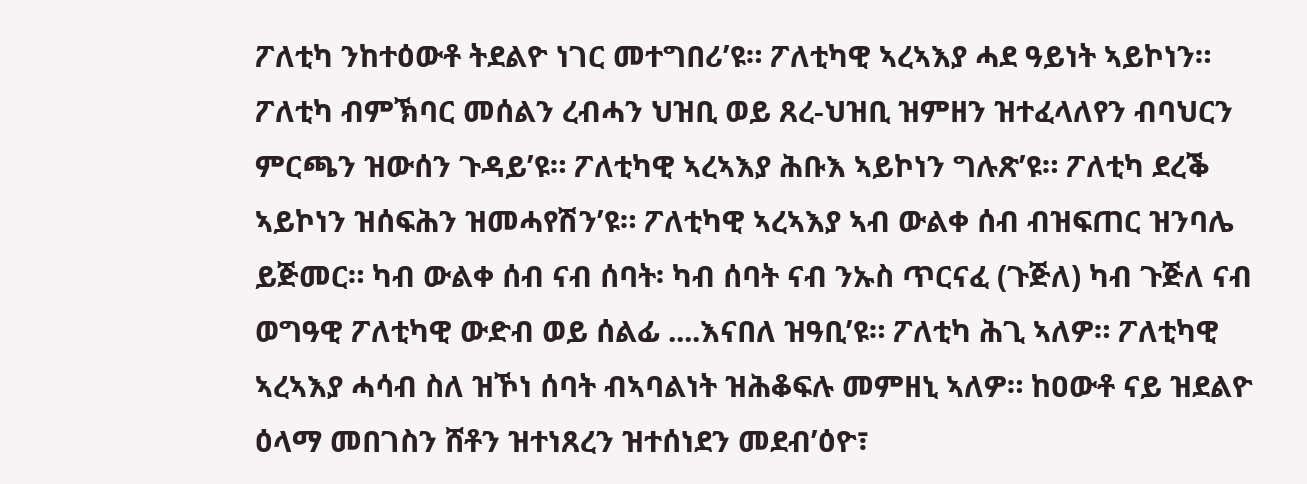ፖለቲካ ንከተዕውቶ ትደልዮ ነገር መተግበሪ’ዩ። ፖለቲካዊ ኣረኣእያ ሓደ ዓይነት ኣይኮነን። ፖለቲካ ብምኽባር መሰልን ረብሓን ህዝቢ ወይ ጸረ-ህዝቢ ዝምዘን ዝተፈላለየን ብባህርን ምርጫን ዝውሰን ጉዳይ’ዩ። ፖለቲካዊ ኣረኣእያ ሕቡእ ኣይኮነን ግሉጽ’ዩ። ፖለቲካ ደረቕ ኣይኮነን ዝሰፍሕን ዝመሓየሽን’ዩ። ፖለቲካዊ ኣረኣእያ ኣብ ውልቀ ሰብ ብዝፍጠር ዝንባሌ ይጅመር። ካብ ውልቀ ሰብ ናብ ሰባት፡ ካብ ሰባት ናብ ንኡስ ጥርናፈ (ጉጅለ) ካብ ጉጅለ ናብ ወግዓዊ ፖለቲካዊ ውድብ ወይ ሰልፊ ....እናበለ ዝዓቢ’ዩ። ፖለቲካ ሕጊ ኣለዎ። ፖለቲካዊ ኣረኣእያ ሓሳብ ስለ ዝኾነ ሰባት ብኣባልነት ዝሕቆፍሉ መምዘኒ ኣለዎ። ከዐውቶ ናይ ዝደልዮ ዕላማ መበገስን ሸቶን ዝተነጸረን ዝተሰነደን መደብ’ዕዮ፣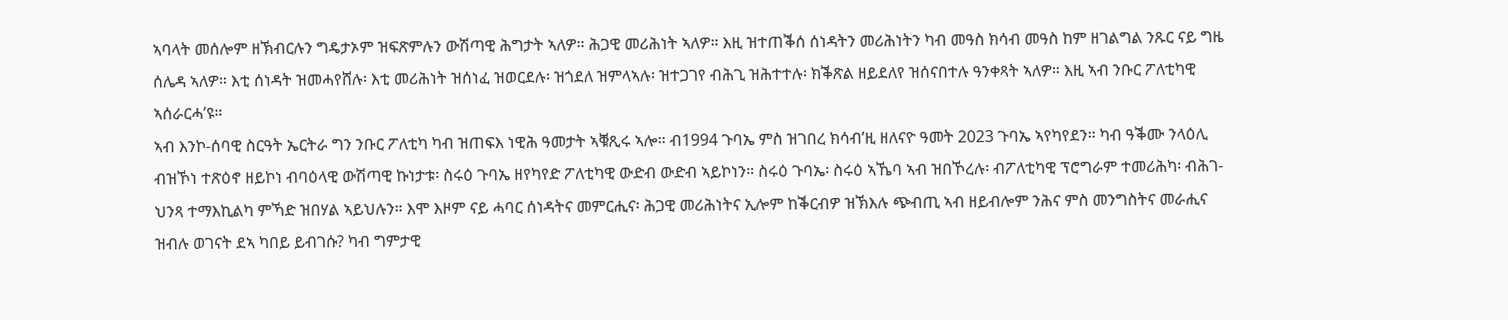ኣባላት መሰሎም ዘኽብርሉን ግዴታኦም ዝፍጽምሉን ውሽጣዊ ሕግታት ኣለዎ። ሕጋዊ መሪሕነት ኣለዎ። እዚ ዝተጠቕሰ ሰነዳትን መሪሕነትን ካብ መዓስ ክሳብ መዓስ ከም ዘገልግል ንጹር ናይ ግዜ ሰሌዳ ኣለዎ። እቲ ሰነዳት ዝመሓየሸሉ፡ እቲ መሪሕነት ዝሰነፈ ዝወርደሉ፡ ዝጎደለ ዝምላኣሉ፡ ዝተጋገየ ብሕጊ ዝሕተተሉ፡ ክቕጽል ዘይደለየ ዝሰናበተሉ ዓንቀጻት ኣለዎ። እዚ ኣብ ንቡር ፖለቲካዊ ኣሰራርሓ’ዩ።
ኣብ እንኮ-ሰባዊ ስርዓት ኤርትራ ግን ንቡር ፖለቲካ ካብ ዝጠፍእ ነዊሕ ዓመታት ኣቑጺሩ ኣሎ። ብ1994 ጉባኤ ምስ ዝገበረ ክሳብ’ዚ ዘለናዮ ዓመት 2023 ጉባኤ ኣየካየደን። ካብ ዓቕሙ ንላዕሊ ብዝኾነ ተጽዕኖ ዘይኮነ ብባዕላዊ ውሽጣዊ ኩነታቱ፡ ስሩዕ ጉባኤ ዘየካየድ ፖለቲካዊ ውድብ ውድብ ኣይኮነን። ስሩዕ ጉባኤ፡ ስሩዕ ኣኼባ ኣብ ዝበኾረሉ፡ ብፖለቲካዊ ፕሮግራም ተመሪሕካ፡ ብሕገ-ህንጻ ተማእኪልካ ምኻድ ዝበሃል ኣይህሉን። እሞ እዞም ናይ ሓባር ሰነዳትና መምርሒና፡ ሕጋዊ መሪሕነትና ኢሎም ከቕርብዎ ዝኽእሉ ጭብጢ ኣብ ዘይብሎም ንሕና ምስ መንግስትና መራሒና ዝብሉ ወገናት ደኣ ካበይ ይብገሱ? ካብ ግምታዊ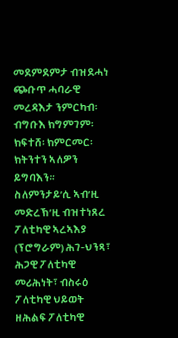መደምደምታ ብዝደሓነ ጭቡጥ ሓባራዊ መረዳእታ ንምርካብ፡ ብግቡእ ክግምገም፡ ክፍተሸ፡ ክምርመር፡ ክትንተን ኣለዎን ይግባእን።
ስለምንታይ’ሲ ኣብ’ዚ መድረኽ’ዚ ብዝተነጸረ ፖለቲካዊ ኣረኣእያ (ፕሮግራም) ሕገ-ህንጻ፣ ሕጋዊ ፖለቲካዊ መሪሕነት፣ ብስሩዕ ፖለቲካዊ ህይወት ዘሕልፍ ፖለቲካዊ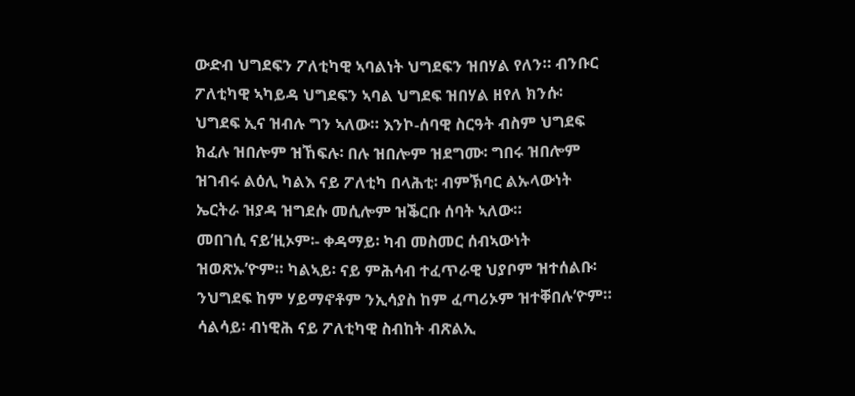ውድብ ህግደፍን ፖለቲካዊ ኣባልነት ህግደፍን ዝበሃል የለን። ብንቡር ፖለቲካዊ ኣካይዳ ህግደፍን ኣባል ህግደፍ ዝበሃል ዘየለ ክንሱ፡ ህግደፍ ኢና ዝብሉ ግን ኣለው። እንኮ-ሰባዊ ስርዓት ብስም ህግደፍ ክፈሉ ዝበሎም ዝኸፍሉ፡ በሉ ዝበሎም ዝደግሙ፡ ግበሩ ዝበሎም ዝገብሩ ልዕሊ ካልእ ናይ ፖለቲካ በላሕቲ፡ ብምኽባር ልኡላውነት ኤርትራ ዝያዳ ዝግደሱ መሲሎም ዝቕርቡ ሰባት ኣለው።
መበገሲ ናይ’ዚኦም፡- ቀዳማይ፡ ካብ መስመር ሰብኣውነት ዝወጽኡ’ዮም። ካልኣይ፡ ናይ ምሕሳብ ተፈጥራዊ ህያቦም ዝተሰልቡ፡ ንህግደፍ ከም ሃይማኖቶም ንኢሳያስ ከም ፈጣሪኦም ዝተቐበሉ’ዮም። ሳልሳይ፡ ብነዊሕ ናይ ፖለቲካዊ ስብከት ብጽልኢ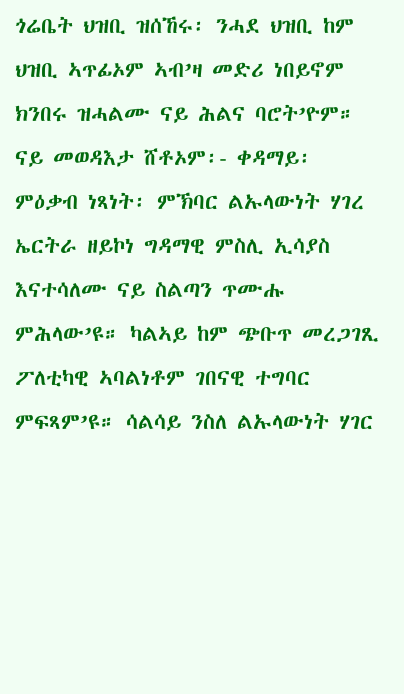ጎሬቤት ህዝቢ ዝሰኸሩ፡ ንሓደ ህዝቢ ከም ህዝቢ ኣጥፊኦም ኣብ’ዛ መድሪ ነበይኖም ክንበሩ ዝሓልሙ ናይ ሕልና ባሮት’ዮም።
ናይ መወዳእታ ሸቶኦም፡- ቀዳማይ፡ ምዕቃብ ነጻነት፡ ምኽባር ልኡላውነት ሃገረ ኤርትራ ዘይኮነ ግዳማዊ ምስሊ ኢሳያስ እናተሳለሙ ናይ ስልጣን ጥሙሑ ምሕላው’ዩ። ካልኣይ ከም ጭቡጥ መረጋገጺ ፖለቲካዊ ኣባልነቶም ገበናዊ ተግባር ምፍጻም’ዩ። ሳልሳይ ንስለ ልኡላውነት ሃገር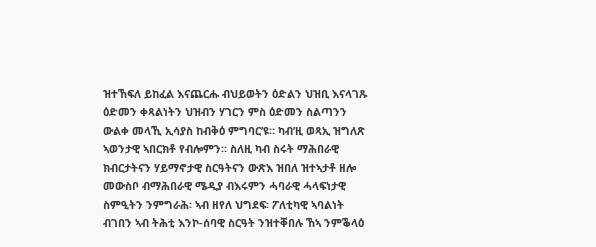ዝተኸፍለ ይከፈል እናጨርሑ ብህይወትን ዕድልን ህዝቢ እናላገጹ ዕድመን ቀጻልነትን ህዝብን ሃገርን ምስ ዕድመን ስልጣንን ውልቀ መላኺ ኢሳያስ ከብቅዕ ምግባር’ዩ። ካብ’ዚ ወጻኢ ዝግለጽ ኣወንታዊ ኣበርክቶ የብሎምን። ስለዚ ካብ ስሩት ማሕበራዊ ክብርታትናን ሃይማኖታዊ ስርዓትናን ውጽእ ዝበለ ዝተኣታቶ ዘሎ መውስቦ ብማሕበራዊ ሜዲያ ብእሩምን ሓባራዊ ሓላፍነታዊ ስምዒትን ንምግራሕ፡ ኣብ ዘየለ ህግደፍ፡ ፖለቲካዊ ኣባልነት ብገበን ኣብ ትሕቲ እንኮ-ሰባዊ ስርዓት ንዝተቐበሉ ኸኣ ንምቕላዕ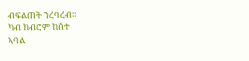ብፍልጠት ንረባረብ።
ካብ ክብሮም ከሰተ
ኣባል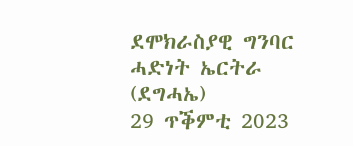ደሞክራስያዊ ግንባር ሓድነት ኤርትራ (ደግሓኤ)
29 ጥቕምቲ 2023